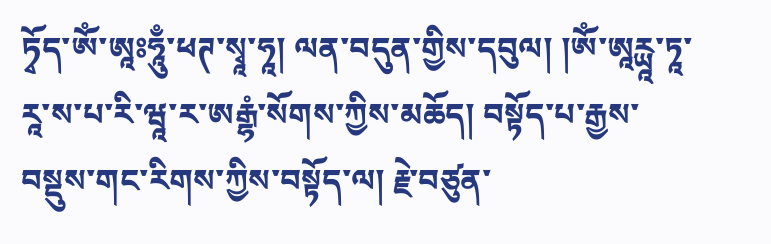ཏྭོད་ཨོཾ་ཨཱཿཧཱུྃ་ཕཊ་སྭཱ་ཧཱ། ལན་བདུན་གྱིས་དབུལ། །ཨོཾ་ཨཱཪྻཱ་ཏཱ་རཱ་ས་པ་རི་ཝཱ་ར་ཨརྒྷཾ་སོགས་ཀྱིས་མཆོད། བསྟོད་པ་རྒྱས་བསྡུས་གང་རིགས་ཀྱིས་བསྟོད་ལ། རྗེ་བཙུན་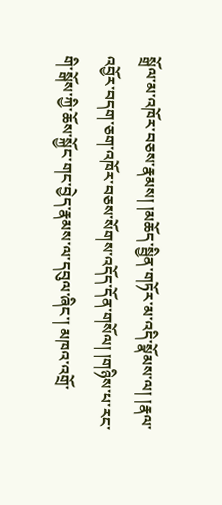སྒྲོལ་མ་འཁོར་བཅས་རྣམས། །མཆོད་སྦྱིན་གཏོར་མ་འདི་སྣོམས་ལ། །རྣལ་འབྱོར་བདག་ཅག་འཁོར་བཅས་སོགས་འདོད་དོན་གསོལ། །གཉིས་པ་རང་གི་སྒོས་ཀྱི་ཆོས་སྐྱོང་གང་བྱེད་རྣམས་ལ་དབུལ་ཞིང་། མཁའ་འགྲོ་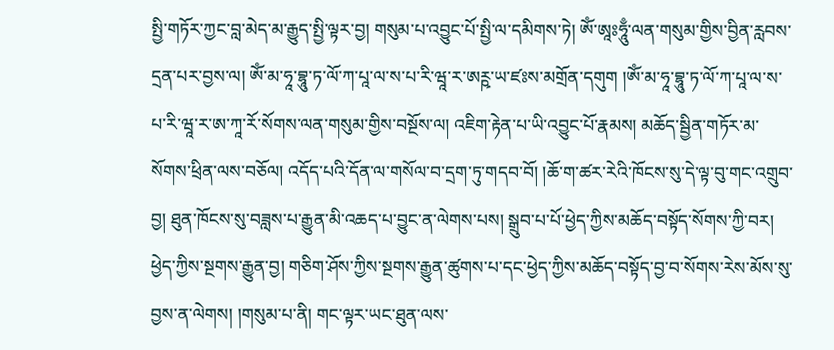སྤྱི་གཏོར་ཀྱང་བླ་མེད་མ་རྒྱུད་སྤྱི་ལྟར་བྱ། གསུམ་པ་འབྱུང་པོ་སྤྱི་ལ་དམིགས་ཏེ། ཨོཾ་ཨཱཿཧཱུྃ་ལན་གསུམ་གྱིས་བྱིན་རླབས་དྲན་པར་བྱས་ལ། ཨོཾ་མ་ཧཱ་བྷཱུ་ཏ་ལོ་ཀ་པཱ་ལ་ས་པ་རི་ཝཱ་ར་ཨཪྵ་ཡ་ཛཿས་མགྲོན་དགུག །ཨོཾ་མ་ཧཱ་བྷཱུ་ཏ་ལོ་ཀ་པཱ་ལ་ས་པ་རི་ཝཱ་ར་ཨ་ཀཱ་རོ་སོགས་ལན་གསུམ་གྱིས་བསྔོས་ལ། འཇིག་རྟེན་པ་ཡི་འབྱུང་པོ་རྣམས། མཆོད་སྦྱིན་གཏོར་མ་སོགས་ཕྲིན་ལས་བཅོལ། འདོད་པའི་དོན་ལ་གསོལ་བ་དྲག་ཏུ་གདབ་བོ། །ཆོ་ག་ཚར་རེའི་ཁོངས་སུ་དེ་ལྟ་བུ་གང་འགྲུབ་བྱ། ཐུན་ཁོངས་སུ་བཟླས་པ་རྒྱུན་མི་འཆད་པ་བྱུང་ན་ལེགས་པས། སྒྲུབ་པ་པོ་ཕྱེད་ཀྱིས་མཆོད་བསྟོད་སོགས་ཀྱི་བར། ཕྱེད་ཀྱིས་སྔགས་རྒྱུན་བྱ། གཅིག་ཤོས་ཀྱིས་སྔགས་རྒྱུན་ཚུགས་པ་དང་ཕྱེད་ཀྱིས་མཆོད་བསྟོད་བྱ་བ་སོགས་རེས་མོས་སུ་བྱས་ན་ལེགས། །གསུམ་པ་ནི། གང་ལྟར་ཡང་ཐུན་ལས་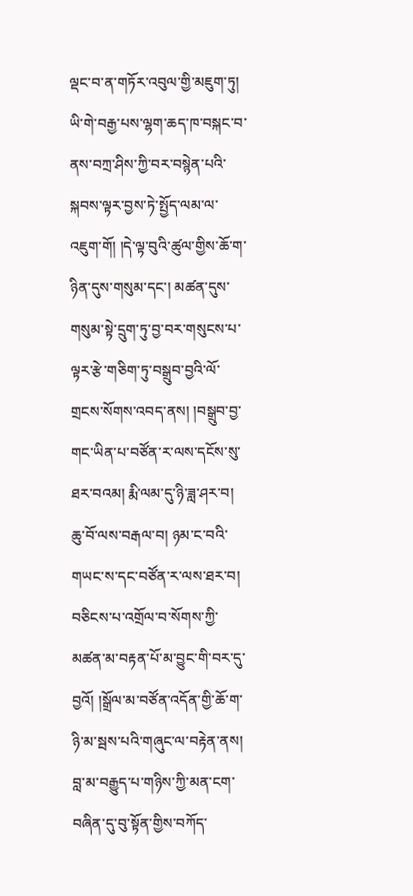ལྡང་བ་ན་གཏོར་འབུལ་གྱི་མཇུག་ཏུ། ཡི་གེ་བརྒྱ་པས་ལྷག་ཆད་ཁ་བསྐང་བ་ནས་བཀྲ་ཤིས་ཀྱི་བར་བསྙེན་པའི་སྐབས་ལྟར་བྱས་ཏེ་སྤྱོད་ལམ་ལ་འཇུག་གོ། །དེ་ལྟ་བུའི་ཚུལ་གྱིས་ཆོ་ག་ཉིན་དུས་གསུམ་དང་། མཚན་དུས་གསུམ་སྟེ་དྲུག་ཏུ་བྱ་བར་གསུངས་པ་ལྟར་རྩེ་གཅིག་ཏུ་བསྒྲུབ་བྱའི་ལོ་གྲངས་སོགས་འབད་ནས། །བསྒྲུབ་བྱ་གང་ཡིན་པ་བཙོན་ར་ལས་དངོས་སུ་ཐར་བའམ། རྨི་ལམ་དུ་ཉི་ཟླ་ཤར་བ། ཆུ་བོ་ལས་བརྒལ་བ། ཉམ་ང་བའི་གཡང་ས་དང་བཙོན་ར་ལས་ཐར་བ། བཅིངས་པ་འགྲོལ་བ་སོགས་ཀྱི་མཚན་མ་བརྟན་པོ་མ་བྱུང་གི་བར་དུ་བྱའོ། །སྒྲོལ་མ་བཙོན་འདོན་གྱི་ཆོ་ག་ཉི་མ་སྦས་པའི་གཞུང་ལ་བརྟེན་ནས། བླ་མ་བརྒྱུད་པ་གཉིས་ཀྱི་མན་ངག་བཞིན་དུ་བུ་སྟོན་གྱིས་བཀོད་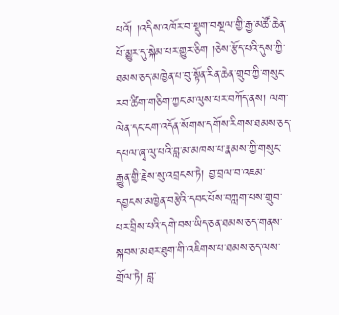པའོ། །འདིས་འཁོར་བ་སྡུག་བསྔལ་གྱི་རྒྱ་མཚོ་ཆེན་པོ་མྱུར་དུ་སྐེམ་པར་གྱུར་ཅིག །ཅེས་རྩོད་པའི་དུས་ཀྱི་ཐམས་ཅད་མཁྱེན་པ་བུ་སྟོན་རིན་ཆེན་གྲུབ་ཀྱི་གསུང་རབ་ཚིག་གཅིག་ཀྱང་མ་ལུས་པར་བཀོད་ནས། ལག་ལེན་དང་ངག་འདོན་སོགས་དགོས་རིགས་ཐམས་ཅད་དཔལ་ཞྭ་ལུ་པའི་བླ་མ་མཁས་པ་རྣམས་ཀྱི་གསུང་རྒྱུན་གྱི་རྗེས་སུ་འབྲངས་ཏེ། བྱ་བྲལ་བ་འཇམ་དབྱངས་མཁྱེན་བརྩེའི་དབང་པོས་བཀླག་པས་གྲུབ་པར་བྲིས་པའི་དགེ་བས་ཡིད་ཅན་ཐམས་ཅད་གནས་སྐབས་མཐར་ཐུག་གི་འཇིགས་པ་ཐམས་ཅད་ལས་གྲོལ་ཏེ། བླ་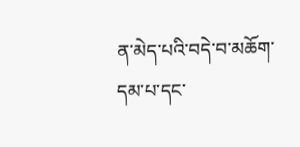ན་མེད་པའི་བདེ་བ་མཆོག་དམ་པ་དང་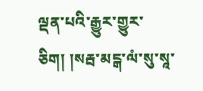ལྡན་པའི་རྒྱུར་གྱུར་ཅིག། །སརྦ་མངྒ་ལཾ་སུ་སཱ་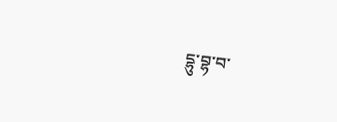དྷུ་བྷ་བ་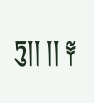ཏུ།། །། ༈